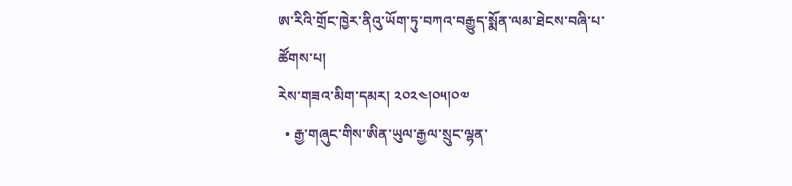ཨ་རིའི་གྲོང་ཁྱེར་ནིའུ་ཡོག་ཏུ་བཀའ་བརྒྱུད་སྨོན་ལམ་ཐེངས་བཞི་པ་ཚོགས་པ།
རེས་གཟའ་མིག་དམར། ༢༠༢༤།༠༥།༠༧
  • རྒྱ་གཞུང་གིས་ཨིན་ཡུལ་རྒྱལ་སྲུང་ལྷན་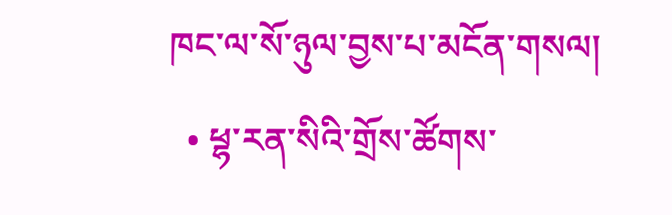ཁང་ལ་སོ་ཉུལ་བྱས་པ་མངོན་གསལ།
  • ཕྷ་རན་སིའི་གྲོས་ཚོགས་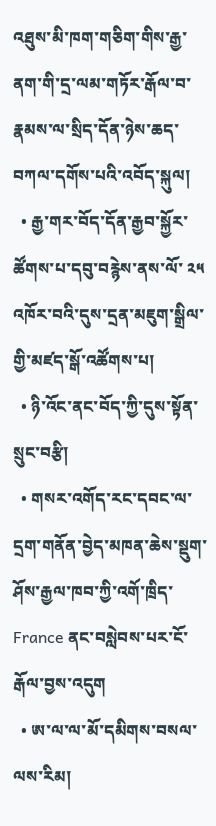འཐུས་མི་ཁག་གཅིག་གིས་རྒྱ་ནག་གི་དྲ་ལམ་གཏོར་རྒོལ་བ་རྣམས་ལ་སྲིད་དོན་ཉེས་ཆད་བཀལ་དགོས་པའི་འབོད་སྐུལ།
  • རྒྱ་གར་བོད་དོན་རྒྱབ་སྐྱོར་ཚོགས་པ་དབུ་བརྙེས་ནས་ལོ་ ༢༥ འཁོར་བའི་དུས་དྲན་མཇུག་སྒྲིལ་གྱི་མཛད་སྒོ་འཚོགས་པ།
  • ཉི་འོང་ནང་བོད་ཀྱི་དུས་སྟོན་སྲུང་བརྩི།
  • གསར་འགོད་རང་དབང་ལ་དྲག་གནོན་བྱེད་མཁན་ཆེས་སྡུག་ཤོས་རྒྱལ་ཁབ་ཀྱི་འགོ་ཁྲིད་ France ནང་བསླེབས་པར་ངོ་རྒོལ་བྱས་འདུག
  • ཨ་ལ་ལ་མོ་དམིགས་བསལ་ལས་རིམ།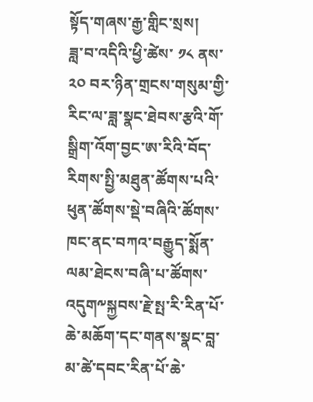སྟོད་གཞས་རྒྱ་གླིང་སྲས།
ཟླ་བ་འདིའི་ཕྱི་ཚེས་ ༡༨ ནས་ ༢༠ བར་ཉིན་གྲངས་གསུམ་གྱི་རིང་ལ་ཟླ་སྣང་ཐེབས་རྩའི་གོ་སྒྲིག་འོག་བྱང་ཨ་རིའི་བོད་རིགས་སྤྱི་མཐུན་ཚོགས་པའི་ཕུན་ཚོགས་སྡེ་བཞིའི་ཚོགས་ཁང་ནང་བཀའ་བརྒྱུད་སྨོན་ལམ་ཐེངས་བཞི་པ་ཚོགས་འདུག༸སྐྱབས་རྗེ་སྤ་རི་རིན་པོ་ཆེ་མཆོག་དང་གནས་སྣང་བླ་མ་ཚེ་དབང་རིན་པོ་ཆེ་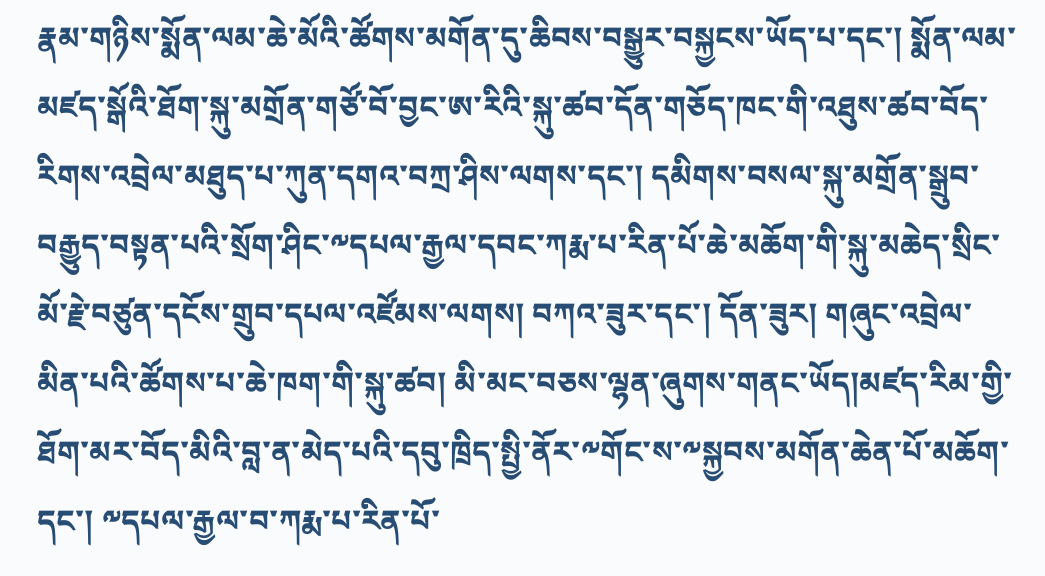རྣམ་གཉིས་སྨོན་ལམ་ཆེ་མོའི་ཚོགས་མགོན་དུ་ཆིབས་བསྒྱུར་བསྐྱངས་ཡོད་པ་དང་། སྨོན་ལམ་མཛད་སྒོའི་ཐོག་སྐུ་མགྲོན་གཙོ་བོ་བྱང་ཨ་རིའི་སྐུ་ཚབ་དོན་གཅོད་ཁང་གི་འཐུས་ཚབ་བོད་རིགས་འབྲེལ་མཐུད་པ་ཀུན་དགའ་བཀྲ་ཤིས་ལགས་དང་། དམིགས་བསལ་སྐུ་མགྲོན་སྒྲུབ་བརྒྱུད་བསྟན་པའི་སྲོག་ཤིང་༸དཔལ་རྒྱལ་དབང་ཀརྨ་པ་རིན་པོ་ཆེ་མཆོག་གི་སྐུ་མཆེད་སྲིང་མོ་རྗེ་བཙུན་དངོས་གྲུབ་དཔལ་འཛོམས་ལགས། བཀའ་ཟུར་དང་། དོན་ཟུར། གཞུང་འབྲེལ་མིན་པའི་ཚོགས་པ་ཆེ་ཁག་གི་སྐུ་ཚབ། མི་མང་བཅས་ལྷན་ཞུགས་གནང་ཡོད།མཛད་རིམ་གྱི་ཐོག་མར་བོད་མིའི་བླ་ན་མེད་པའི་དབུ་ཁྲིད་སྤྱི་ནོར་༸གོང་ས་༸སྐྱབས་མགོན་ཆེན་པོ་མཆོག་དང་། ༸དཔལ་རྒྱལ་བ་ཀརྨ་པ་རིན་པོ་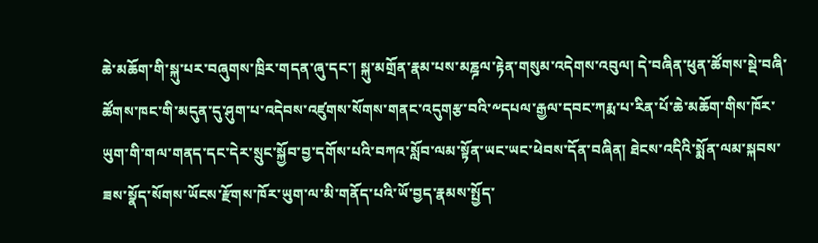ཆེ་མཆོག་གི་སྐུ་པར་བཞུགས་ཁྲིར་གདན་ཞུ་དང་། སྐུ་མགྲོན་རྣམ་པས་མཎྜལ་རྟེན་གསུམ་འདེགས་འབུལ། དེ་བཞིན་ཕུན་ཚོགས་སྡེ་བཞི་ཚོགས་ཁང་གི་མདུན་དུ་ཤུག་པ་འདེབས་འཛུགས་སོགས་གནང་འདུགརྩ་བའི་༸དཔལ་རྒྱལ་དབང་ཀརྨ་པ་རིན་པོ་ཆེ་མཆོག་གིས་ཁོར་ཡུག་གི་གལ་གནད་དང་དེར་སྲུང་སྐྱོབ་བྱ་དགོས་པའི་བཀའ་སློབ་ལམ་སྟོན་ཡང་ཡང་ཕེབས་དོན་བཞིན། ཐེངས་འདིའི་སྨོན་ལམ་སྐབས་ཟས་སྣོད་སོགས་ཡོངས་རྫོགས་ཁོར་ཡུག་ལ་མི་གནོད་པའི་ཡོ་བྱད་རྣམས་སྤྱོད་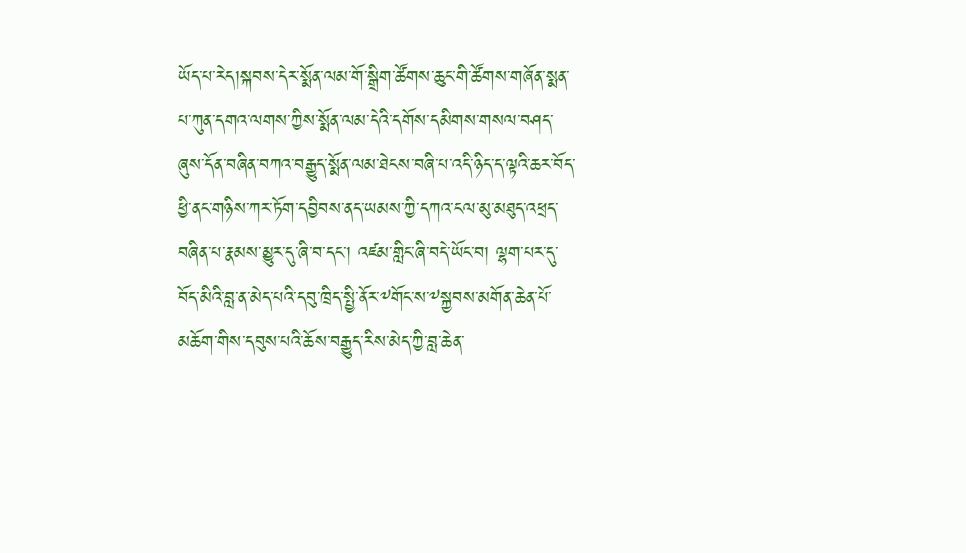ཡོད་པ་རེད།སྐབས་དེར་སྨོན་ལམ་གོ་སྒྲིག་ཚོགས་ཆུང་གི་ཚོགས་གཞོན་སྨན་པ་ཀུན་དགའ་ལགས་ཀྱིས་སྨོན་ལམ་དེའི་དགོས་དམིགས་གསལ་བཤད་ཞུས་དོན་བཞིན་བཀའ་བརྒྱུད་སྨོན་ལམ་ཐེངས་བཞི་པ་འདི་ཉིད་ད་ལྟའི་ཆར་བོད་ཕྱི་ནང་གཉིས་ཀར་ཏོག་དབྱིབས་ནད་ཡམས་ཀྱི་དཀའ་ངལ་མུ་མཐུད་འཕྲད་བཞིན་པ་རྣམས་མྱུར་དུ་ཞི་བ་དང་། འཛམ་གླིང་ཞི་བདེ་ཡོང་བ། ལྷག་པར་དུ་བོད་མིའི་བླ་ན་མེད་པའི་དབུ་ཁྲིད་སྤྱི་ནོར་༸གོང་ས་༸སྐྱབས་མགོན་ཆེན་པོ་མཆོག་གིས་དབུས་པའི་ཆོས་བརྒྱུད་རིས་མེད་ཀྱི་བླ་ཆེན་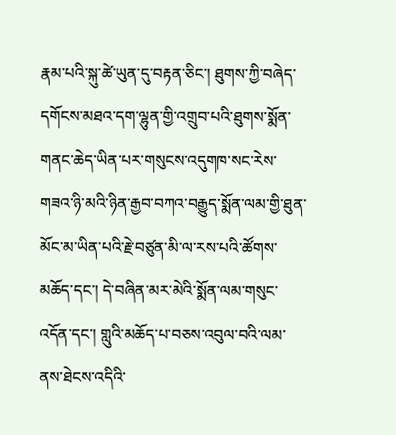རྣམ་པའི་སྐུ་ཚེ་ཡུན་དུ་བརྟན་ཅིང་། ཐུགས་ཀྱི་བཞེད་དགོངས་མཐའ་དག་ལྷུན་གྱི་འགྲུབ་པའི་ཐུགས་སྨོན་གནང་ཆེད་ཡིན་པར་གསུངས་འདུགཁ་སང་རེས་གཟའ་ཉི་མའི་ཉིན་རྒྱབ་བཀའ་བརྒྱུད་སྨོན་ལམ་གྱི་ཐུན་མོང་མ་ཡིན་པའི་རྗེ་བཙུན་མི་ལ་རས་པའི་ཚོགས་མཆོད་དང་། དེ་བཞིན་མར་མེའི་སྨོན་ལམ་གསུང་འདོན་དང་། གླུའི་མཆོད་པ་བཅས་འབུལ་བའི་ལམ་ནས་ཐེངས་འདིའི་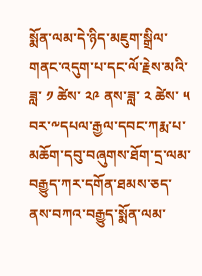སྨོན་ལམ་དེ་ཉིད་མཇུག་སྒྲིལ་གནང་འདུག་པ་དང་ལོ་རྗེས་མའི་ཟླ་ ༡ ཚེས་ ༢༩ ནས་ཟླ་ ༢ ཚེས་ ༥ བར་༸དཔལ་རྒྱལ་དབང་ཀརྨ་པ་མཆོག་དབུ་བཞུགས་ཐོག་དྲ་ལམ་བརྒྱུད་ཀར་དགོན་ཐམས་ཅད་ནས་བཀའ་བརྒྱུད་སྨོན་ལམ་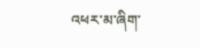འཕར་མ་ཞིག་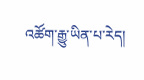འཚོག་རྒྱུ་ཡིན་པ་རེད།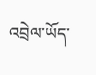འབྲེལ་ཡོད་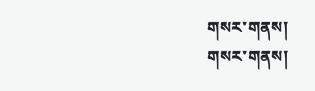གསར་གནས།
གསར་གནས།